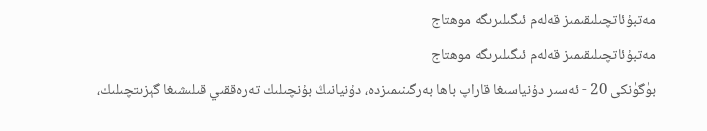مەتبۇئاتچىلىقىمىز قەلەم ئىگىلىرىگە موھتاج
مەتبۇئاتچىلىقىمىز قەلەم ئىگىلىرىگە موھتاج
بۈگۈنكى 20 - ئەسىر دۇنياسىغا قاراپ باھا بەرگىنىمىزدە، دۇنيانىڭ بۇنچىلىك تەرەققىي قىلىشىغا گېزىتچىلىك،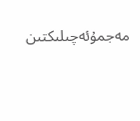مەجمۇئەچىلىكتىن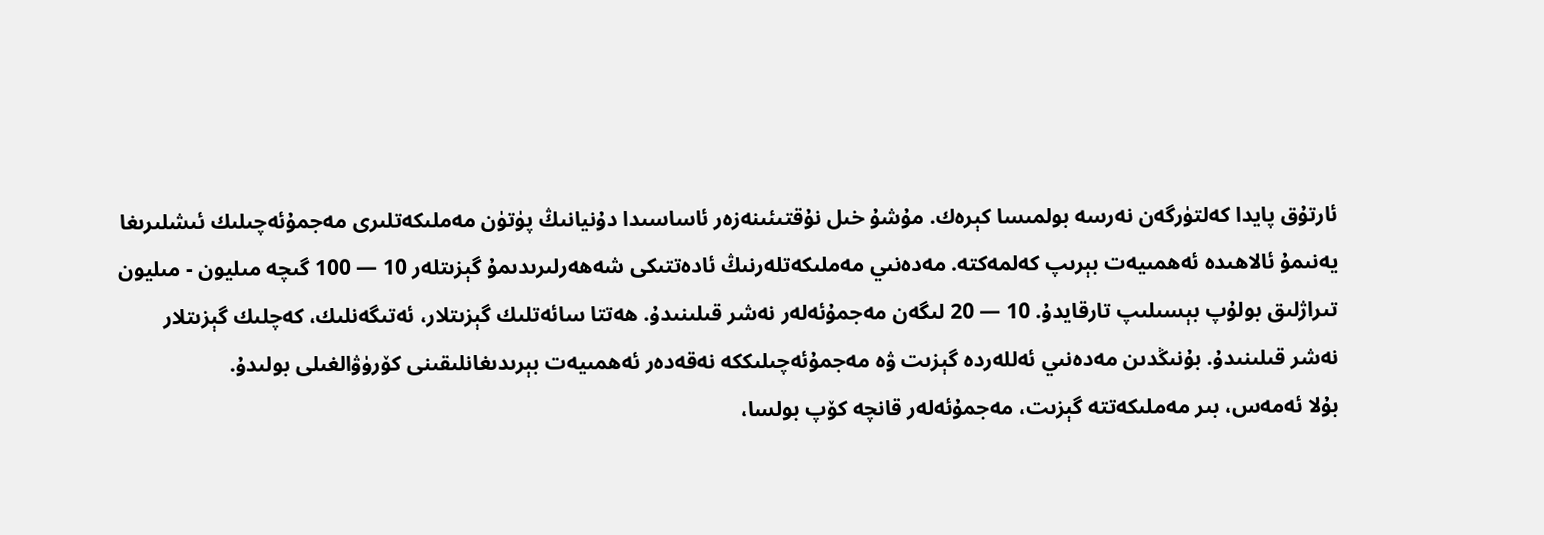ئارتۇق پايدا كەلتۈرگەن نەرسە بولمىسا كېرەك. مۇشۇ خىل نۇقتىئىنەزەر ئاساسىدا دۇنيانىڭ پۈتۈن مەملىكەتلىرى مەجمۇئەچىلىك ئىشلىرىغا يەنىمۇ ئالاھىدە ئەھمىيەت بېرىپ كەلمەكتە. مەدەنىي مەملىكەتلەرنىڭ ئادەتتىكى شەھەرلىرىدىمۇ گېزىتلەر 10 — 100 گىچە مىليون - مىليون تىراژلىق بولۇپ بېسىلىپ تارقايدۇ. 10 — 20 لىگەن مەجمۇئەلەر نەشر قىلىنىدۇ. ھەتتا سائەتلىك گېزىتلار، ئەتىگەنلىك، كەچلىك گېزىتلار نەشر قىلىنىدۇ. بۇنىڭدىن مەدەنىي ئەللەردە گېزىت ۋە مەجمۇئەچىلىككە نەقەدەر ئەھمىيەت بېرىدىغانلىقىنى كۆرۈۋالغىلى بولىدۇ.
بۇلا ئەمەس، بىر مەملىكەتتە گېزىت، مەجمۇئەلەر قانچە كۆپ بولسا،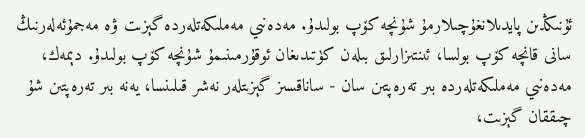ئۇنىڭدىن پايدىلانغۇچىلارمۇ شۇنچە كۆپ بولىدۇ. مەدەنىي مەملىكەتلەردە گېزىت ۋە مەجمۇئەلەرنىڭ سانى قانچە كۆپ بولسا، ئىنتىزارلىق بىلەن كۈتىدىغان ئوقۇرمىنىمۇ شۇنچە كۆپ بولىدۇ. دېمەك، مەدەنىي مەملىكەتلەردە بىر تەرەپتىن سان - ساناقسىز گېزىتلەر نەشر قىلىنسا، يەنە بىر تەرەپتىن شۇ چىققان گېزىت،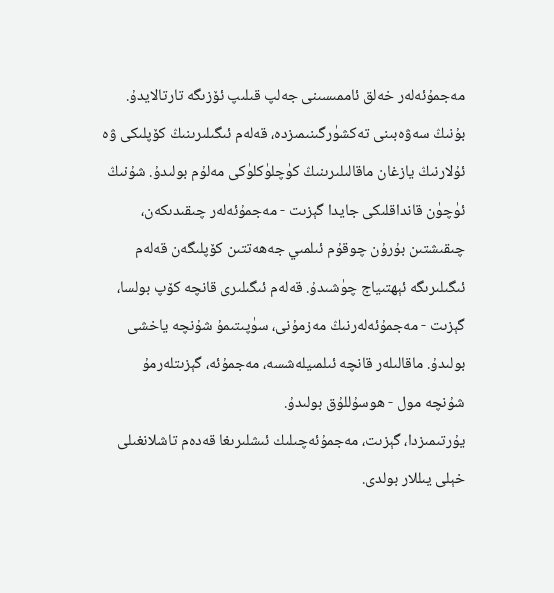مەجمۇئەلەر خەلق ئاممىسىنى جەلپ قىلىپ ئۆزىگە تارتالايدۇ. بۇنىڭ سەۋەبىنى تەكشۈرگىنىمىزدە، قەلەم ئىگىلىرىنىڭ كۆپلىكى ۋە ئۇلارنىڭ يازغان ماقالىلىرىنىڭ كۈچلۈكلۈكى مەلۇم بولىدۇ. شۇنىڭ ئۈچۈن قانداقلىكى جايدا گېزىت - مەجمۇئەلەر چىقىدىكەن، چىقىشتىن بۇرۇن چوقۇم ئىلمىي جەھەتتىن كۆپلىگەن قەلەم ئىگىلىرىگە ئېھتىياج چۈشىدۇ. قەلەم ئىگىلىرى قانچە كۆپ بولسا، گېزىت - مەجمۇئەلەرنىڭ مەزمۇنى، سۈپىتىمۇ شۇنچە ياخشى بولىدۇ. ماقالىلەر قانچە ئىلمىيلەشسە، مەجمۇئە، گېزىتلەرمۇ شۇنچە مول - ھوسۇللۇق بولىدۇ.
يۇرتىمىزدا، گېزىت، مەجمۇئەچىلىك ئىشلىرىغا قەدەم تاشلانغىلى خېلى يىللار بولدى.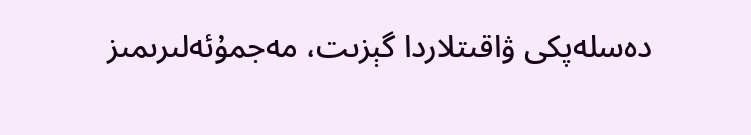دەسلەپكى ۋاقىتلاردا گېزىت، مەجمۇئەلىرىمىز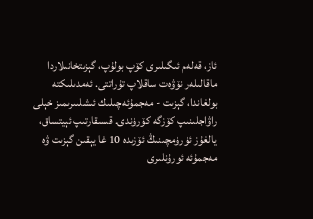ئاز، قەلەم ئىگىلىرى كۆپ بولۇپ، گېزىتخانىلاردا ماقالىلەر نۆۋەت ساقلاپ تۇراتتى. ئەمدىلىكتە بولغاندا، گېزىت - مەجمۇئەچىلىك ئىشلىىرىمىز خېلى راۋاجلىنىپ كۆزگە كۆرۈندى. قىسقارتىپ ئېيتساق، يالغۇز ئۈرۈمچىنىڭ ئۆزىدە 10 غا يېقىن گېزىت ۋە مەجمۇئە ئورۇنلىرى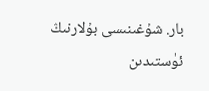بار. شۇغىنىسى بۇلارنىڭ ئۈستىدىن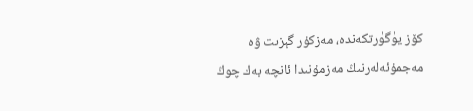كۆز يۈگۈرتكەندە، مەزكۇر گېزىت ۋە مەجمۇئەلەرنىڭ مەزمۇنىدا ئانچە بەك چوڭ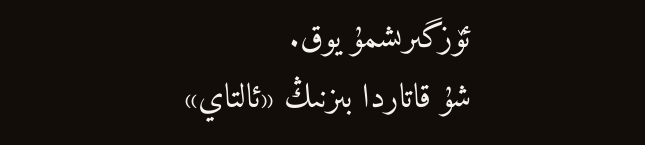ئۆزگىرىشمۇ يوق.
شۇ قاتاردا بىزنىڭ «ئالتاي»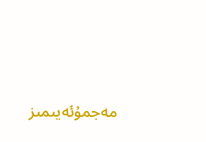مەجمۇئەيىمىز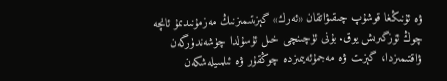ۋە ئۇنىڭغا قوشۇپ چىقىۋاتقان «ئەرك» گېزىتىمىزنىڭ مەزمۇنىدىمۇ ئانچە چوڭ ئۆزگىرىش يوق. بۇنى ئۈچىنچى خىل ئۇسۇلدا چۈشەندۈرگەن ۋاقتىمىزدا، گېزىت ۋە مەجمۇئەيىمىزدە چوڭقۇر ۋە ئىلمىيلەشكەن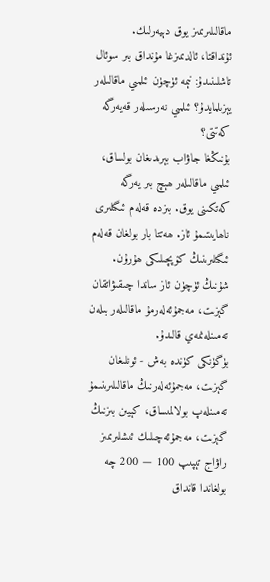ماقالىلىرىمىز يوق دېيەرلىك.
ئۇنداقتا، ئالدىمىزغا مۇنداق بىر سوئال تاشلىنىدۇ: نېمە ئۈچۈن ئىلمىي ماقالىلەر يېزىلمايدۇ؟ ئىلمىي نەرسىلەر قەيەرگە كەتتى؟
بۇنىڭغا جاۋاب بېرىدىغان بولساق، ئىلمىي ماقالىلەر ھېچ بىر يەرگە كەتكىنى يوق. بىزدە قەلەم ئىگىلىرى ناھايىتىمۇ ئاز. ھەتتا بار بولغان قەلەم ئىگىلىرىنىڭ كۆپچىلىكى ھۇرۇن. شۇنىڭ ئۈچۈن ئاز ساندا چىقىۋاتقان گېزىت، مەجمۇئەلەرمۇ ماقالىلەر بىلەن تەمىنلەنمەي قالىدۇ.
بۈگۈنكى كۈندە بەش - ئونلىغان گېزىت، مەجمۇئەلەرنىڭ ماقالىلىرىنىمۇ تەمىنلەپ بولالمىساق، كېيىن بىزنىڭ گېزىت، مەجمۇئەچىلىك ئىشلىرىمىز راۋاج تېپىپ 100 — 200 چە بولغاندا قانداق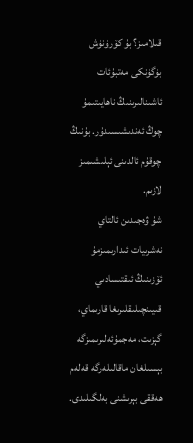قىلامىز؟ بۇ كۆرۈنۈش بۈگۈنكى مەتبۇئات ئاشىنالىرىنىڭ ناھايىتىمۇ چوڭ ئەندىشىسىدۇر. بۇنىڭ چوقۇم ئالدىنى ئېلىشىمىز لازىم.
شۇ ۋەجىدىن ئالتاي نەشرىيات ئىدارىمىزمۇ ئۆزىنىڭ ئىقتىسادىي قىيىنچىلىقلىرىغا قارىماي، گېزىت، مەجمۇئەلىرىمىزگە بېسىلغان ماقالىلەرگە قەلەم ھەققى بېرىشنى بەلگىلىدى.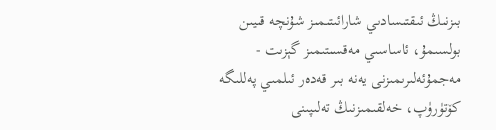بىزنىڭ ئىقتىسادىي شارائىتىمىز شۇنچە قىيىن بولسىمۇ، ئاساسىي مەقسىتىمىز گېزىت - مەجمۇئەلىرىمىزنى يەنە بىر قەدەر ئىلمىي پەللىگە كۆتۈرۈپ، خەلقىمىزنىڭ تەلىپىنى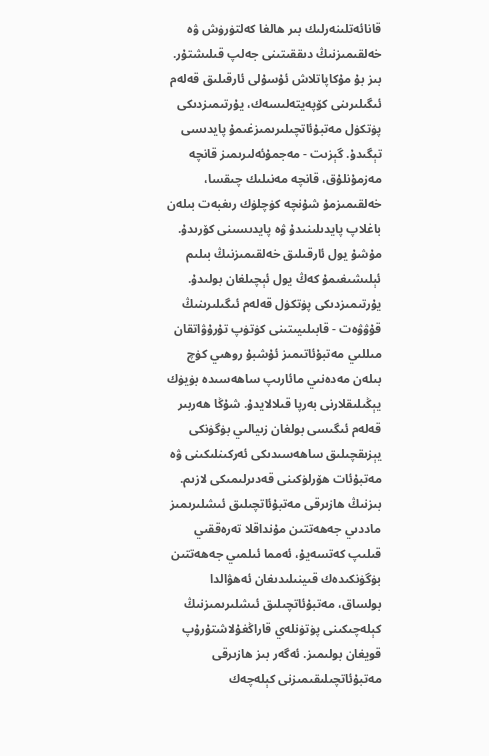قانائەتلىنەرلىك بىر ھالغا كەلتۈرۈش ۋە خەلقىمىزنىڭ دىققىتىنى جەلپ قىلىشتۇر. بىز بۇ مۇكاپاتلاش ئۇسۇلى ئارقىلىق قەلەم ئىگىلىرىنى كۆپەيتەلىسەك، يۇرتىمىزدىكى پۈتكۈل مەتبۇئاتچىلىرىمىزغىمۇ پايدىسى تېگىدۇ. گېزىت - مەجمۇئەلىرىمىز قانچە مەزمۇنلۇق، قانچە مەنىلىك چىقسا، خەلقىمىزمۇ شۇنچە كۈچلۈك رىغبەت بىلەن باغلاپ پايدىلىنىدۇ ۋە پايدىسىنى كۆرىدۇ. مۇشۇ يول ئارقىلىق خەلقىمىزنىڭ بىلىم ئېلىشىغىمۇ كەڭ يول ئېچىلغان بولىدۇ.
يۇرتىمىزدىكى پۈتكۈل قەلەم ئىگىلىرىنىڭ قۇۋۋەت - قابىلىيىتىنى كۈتۈپ تۇرۇۋاتقان مىللىي مەتبۇئاتىمىز ئۇشبۇ روھىي كۈچ بىلەن مەدەنىي مائارىپ ساھەسىدە بۈيۈك يېڭىلىقلارنى بەرپا قىلالايدۇ. شۇڭا ھەربىر قەلەم ئىگىسى بولغان زىيالىي بۈگۈنكى يېزىقچىلىق ساھەسىدىكى ئەركىنلىكىنى ۋە مەتبۇئات ھۆرلۈكىنى قەدىرلىمىكى لازىم.
بىزنىڭ ھازىرقى مەتبۇئاتچىلىق ئىشلىرىمىز ماددىي جەھەتتىن مۇنداقلا تەرەققىي قىلىپ كەتسەيۇ، ئەمما ئىلمىي جەھەتتىن بۈگۈنكىدەك قىينىلىدىغان ئەھۋالدا بولساق، مەتبۇئاتچىلىق ئىشلىرىمىزنىڭ كېلەچىكىنى پۈتۈنلەي قاراڭغۇلاشتۇرۇپ قويغان بولىمىز. ئەگەر بىز ھازىرقى مەتبۇئاتچىلىقىمىزنى كېلەچەك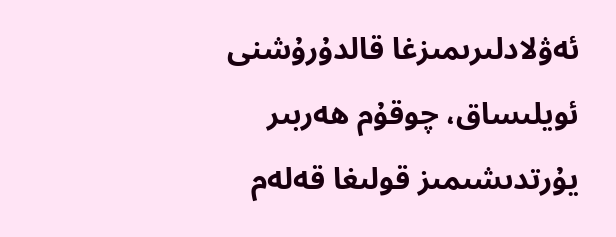ئەۋلادلىرىمىزغا قالدۇرۇشنى ئويلىساق، چوقۇم ھەربىر يۇرتدىشىمىز قولىغا قەلەم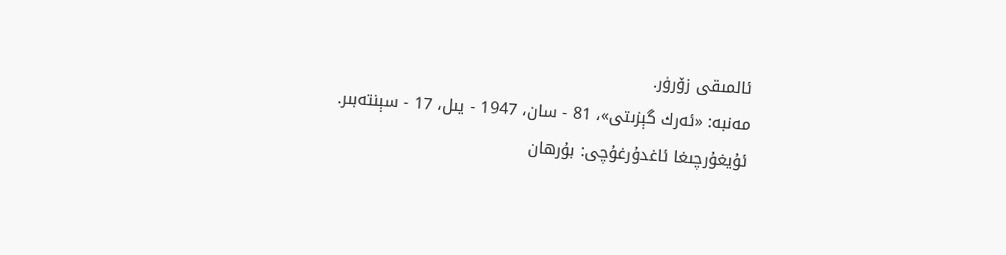ئالمىقى زۆرۈر.
مەنبە: «ئەرك گېزىتى»، 81 - سان، 1947 - يىل، 17 - سېنتەبىر.
ئۇيغۇرچىغا ئاغدۇرغۇچى: بۇرھان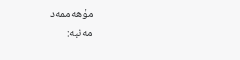مۇھەممەد
مەنبە: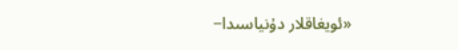«ئويغاقلار دۇنياسىدا−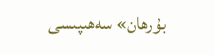بۇرھان» سەھىپىسى